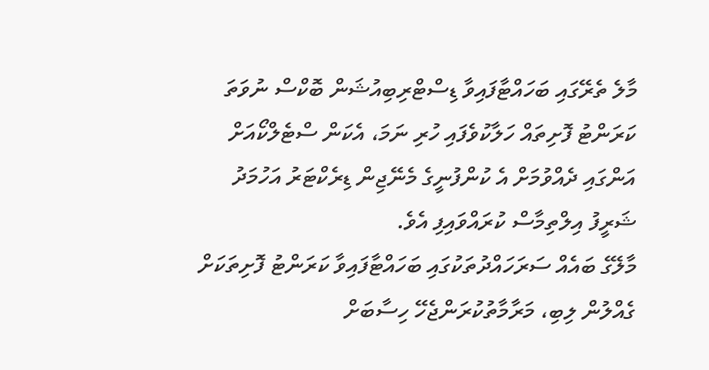މާލެ ތެރޭގައި ބަހައްޓާފައިވާ ޑިސްޓްރިބިއުޝަން ބޮކްސް ނުވަތަ ކަރަންޓު ފޮށިތައް ހަލާކުވެފައި ހުރި ނަމަ، އެކަން ސްޓެލްކޯއަށް އަންގައި ދެއްވުމަށް އެ ކުންފުނީގެ މެނޭޖިން ޑިރެކްޓަރު އަހުމަދު ޝަރީފު އިލްތިމާސް ކުރައްވައިފި އެވެ.
މާލޭގެ ބައެއް ސަރަހައްދުތަކުގައި ބަހައްޓާފައިވާ ކަރަންޓު ފޮށިތަކަށް ގެއްލުން ލިބި، މަރާމާތުކުރަންޖެހޭ ހިސާބަށް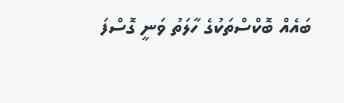ބައެއް ބޮކްސްތަކުގެ ހާލަތު ވަނީ ގޮސްފަ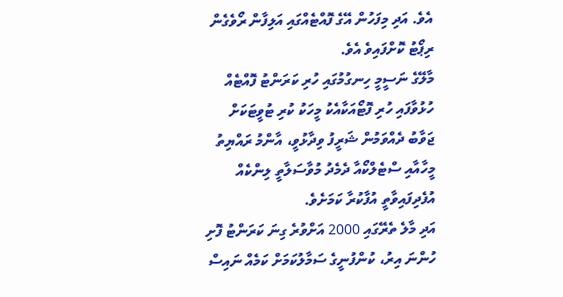އެވެ. އަދި މިފަހުން އޭގެ ފޮއްޓެއްގައި އަލިފާން ރޯވެގެން ރިޕޯޓު ކޮށްފައިވެ އެވެ.
މާލޭގެ ނަސީމީ ހިނގުމުގައި ހުރި ކަރަންޓު ފޮއްޓެއް ހުޅުވާފައި ހުރި ފޮޓޯއަކާއެކު މީހަކު ކުރި ޓުވީޓަކަށް ޖަވާބު ދެއްވަމުން ޝަރީފު ވިދާޅުވީ، އާންމު ރައްޔިތު މީހާއާއި ސްޓެލްކޯއާ ދެމެދު މުވާސަލާތީ ލިންކެއް އުފެދިފައިވާތީ އުފާކުރާ ކަމަށެވެ.
އަދި މާލެ ތެރޭގައި 2000 އަށްވުރެ ގިނަ ކަރަންޓު ފޮށި ހުންނަ އިރު، ކުންފުނީގެ ސަމާލުކަމަށް ކަމެއް ނައިސް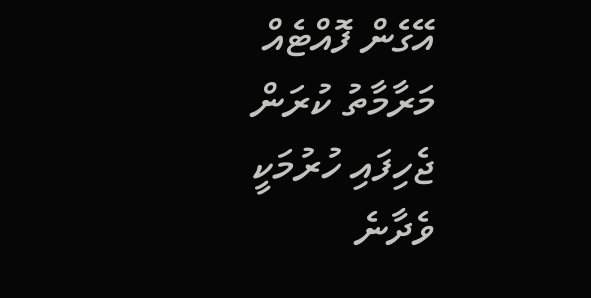އޭގެން ފޮއްޓެއް މަރާމާތު ކުރަން ޖެހިފައި ހުރުމަކީ ވެދާނެ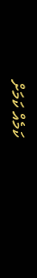ކަމެއް ކަމަށް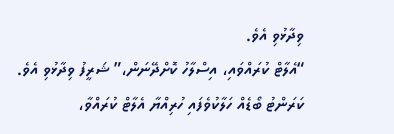ވިދާޅުވި އެވެ.
“އެލާޓް ކުރައްވައި، އިސްލާހު ކޮށްދޭނަން،” ޝަރީފު ވިދާޅުވި އެވެ.
ކަރަންޓު ބޯޑެއް ހަލާކުވެފައި ހުރިއްޔާ އެލާޓް ކުރައްވާ،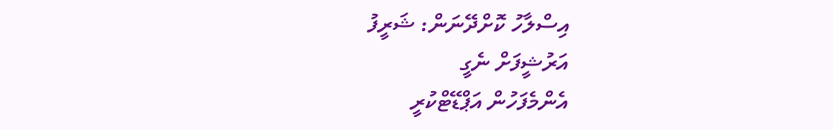އިސްލާހު ކޮށްދޭނަން: ޝަރީފު
އަރުޝީފަށް ނެގީ
އެންމެފަހުން އަޕްޑޭޓްކުރީ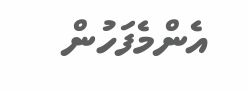އެންމެފަހުން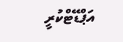އަޕްޑޭޓްކުރީ